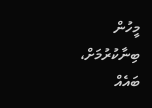މީހުން ބިނާކުރުމަށް، ބައެއް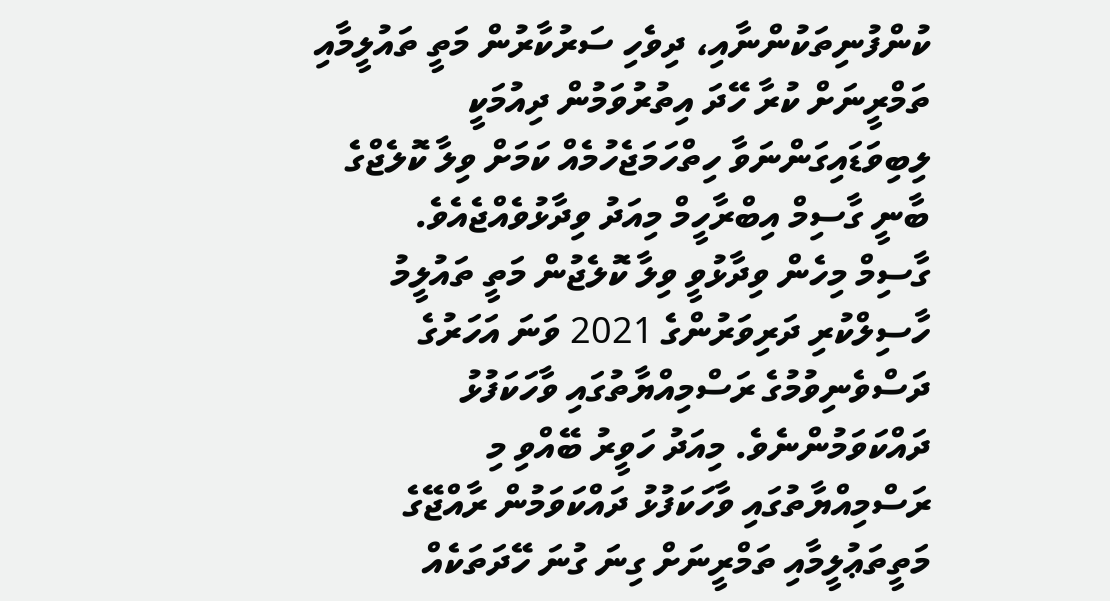ކުންފުނިތަކުންނާއި، ދިވެހި ސަރުކާރުން މަތީ ތައުލީމާއި ތަމްރީނަށް ކުރާ ހޭދަ އިތުރުވަމުން ދިއުމަކީ ލިބިވަޑައިގަންނަވާ ހިތްހަމަޖެހުމެއް ކަމަށް ވިލާ ކޮލެޖްގެ ބާނީ ގާސިމް އިބްރާހީމް މިއަދު ވިދާޅުވެއްޖެއެވެ.
ގާސިމް މިހެން ވިދާޅުވީ ވިލާ ކޮލެޖުން މަތީ ތައުލީމު ހާސިލްކުރި ދަރިވަރުންގެ 2021 ވަނަ އަހަރުގެ ދަސްވެނިވުމުގެ ރަސްމިއްޔާތުގައި ވާހަކަފުޅު ދައްކަވަމުންނެވެ. މިއަދު ހަވީރު ބޭއްވި މި ރަސްމިއްޔާތުގައި ވާހަކަފުޅު ދައްކަވަމުން ރާއްޖޭގެ މަތީތަޢުލީމާއި ތަމްރީނަށް ގިނަ ގުނަ ހޭދަތަކެއް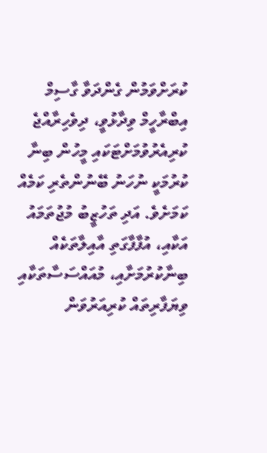ކުރަށްވަމުން ގެންދަވާ ގާސިމް އިބްރާހީމް ވިދާޅުވީ، ދިވެހިރާއްޖެ ކުރިއެރުވުމަށްޓަކައި މީހުން ބިނާ ކުރުމަކީ ނުހަނު ބޭނުންތެރި ކަމެއް ކަމަށެވެ. އަދި ތަހުޒީބު މުޖުތަމައު އަކާއި، އުފާފާގަތި އާއިލާތަކެއް ބިނާކުރުމަށާއި، މުއައްސަސާތަކާއި ވިޔަފާރިތައް ކުރިއަރުވަން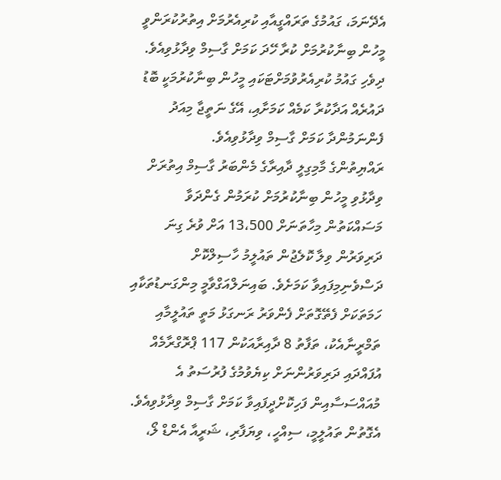އެދޭނަމަ، ގައުމުގެ ތަރައްގީއާއި ކުރިއެރުމަށް އިތުރުކުރަންވީ މީހުން ބިނާކުރުމަށް ކުރާ ހޭދަ ކަމަށް ގާސިމް ވިދާޅުވިއެވެ. ދިވެހި ގައުމު ކުރިއެރުވުމަށްޓަކައި މީހުން ބިނާކުރުމަކީ ބޮޑު ދައުރެއް އަދާކުރާ ކަމެއް ކަމަށާއި، އޭގެ ނަތީޖާ މިއަދު ފެންނަމުންދާ ކަމަށް ގާސިމް ވިދާޅުވިއެވެ.
ރައްޔިތުންގެ މާމިގިލީ ދާއިރާގެ މެންބަރު ގާސިމް އިތުރަށް ވިދާޅުވި މީހުން ބިނާކުރުމަށް ކުރަމުން ގެންދަވާ މަސައްކަތުން މިހާތަނަށް 13،500 އަށް ވުރެ ގިނަ ދަރިވަރުން ވިލާ ކޮލެޖުން ތައުލީމު ހާސިލްކޮށް ދަސްވެނިމިފައިވާ ކަމަށެވެ. ބައިނަލްއަގްވާމީ މިންގަނޑުތަކާއި ހަމަތަކަށް ފެތޭގޮތަށް ފެންވަރު ރަނގަޅު މަތީ ތައުލީމާއި ތަމްރީނާއެކު، ތަފާތު 8 ދާއިރާއަކުން 117 ޕްރޮގްރާމެއް އުފައްދައި ދަރިވަރުންނަށް ކިޔެވުމުގެ ފުރުސަތު އެ މުއައްސަސާއިން ފަހިކޮށްދީފައިވާ ކަމަށް ގާސިމް ވިދާޅުވިއެވެ.
އެގޮތުން ތައުލީމީ، ސިއްހީ، ވިޔަފާރި، ޝަރީއާ އެންޑް ލޯ،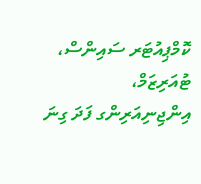ކޮމްޕިއުޓަރ ސައިންސް، ޓުއަރިޒަމް، އިންޖިނިއަރިންގ ފަދަ ގިނަ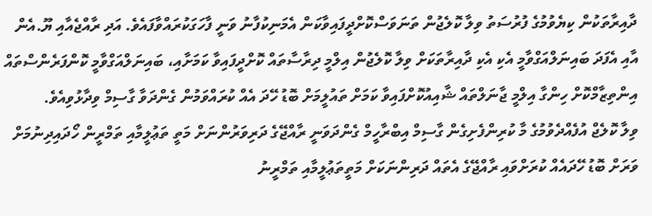ދާއިރާތަކުން ކިޔެވުމުގެ ފުރުސަތު ވިލާ ކޮލެޖުން ތަނަވަސްކޮށްދީފައިވާކަން އެމަނިކުފާނު ވަނީ ފާހަގަކުރައްވާފައެވެ. އަދި ރާއްޖެއާއި ޔޫ.އެން އާއި އެފަދަ ބައިނަލްއަގްވާމީ އެކި އެކި ދާއިރާތަކަށް ވިލާ ކޮލެޖުން އިލްމީ ދިރާސާތައް ކޮށްދީފައިވާ ކަމަށާއި، ބައިނަލްއަގްވާމީ ކޮންފަރެންސްތައް އިންތިޒާމްކޮށް ހިންގާ އިލްމީ ޖާނަލްތައް ޝާއިއުކޮށްފައިވާ ކަމަށް ތައުލީމަށް ބޮޑު ހޭދަ އެއް ކުރައްވަމުން ގެންދަވާ ގާސިމް ވިދާޅުވިއެވެ.
ވިލާ ކޮލެޖް އުފެއްދެވުމުގެ މާ ކުރިންފެށިގެން ގާސިމް އިބްރާހީމް ގެންދަވަނީ ރާއްޖޭގެ ދަރިވަރުންނަށް މަތީ ތަޢުލީމާއި ތަމްރީން ހޯދައިދިނުމަށް ވަރަށް ބޮޑު ހޭދައެއް ކުރަށްވައި ރާއްޖޭގެ އެތައް ދަރިންނަކަށް މަތީތަޢުލީމާއި ތަމްރީނު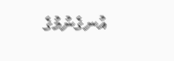އުނގެނުމުގެ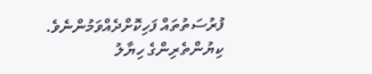ފުރުސަތުތައް ފަހިކޮށްދެއްވަމުންނެވެ.
ކިޔުންތެރިންގެ ހިޔާލު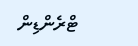ޓްރެންޑިން